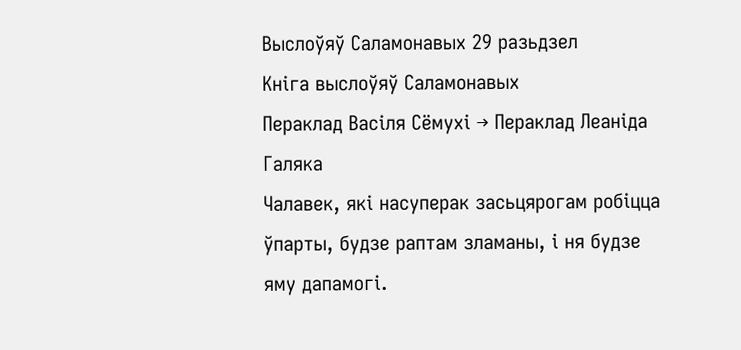Выслоўяў Саламонавых 29 разьдзел
Кніга выслоўяў Саламонавых
Пераклад Васіля Сёмухі → Пераклад Леаніда Галяка
Чалавек, які насуперак засьцярогам робіцца ўпарты, будзе раптам зламаны, і ня будзе яму дапамогі.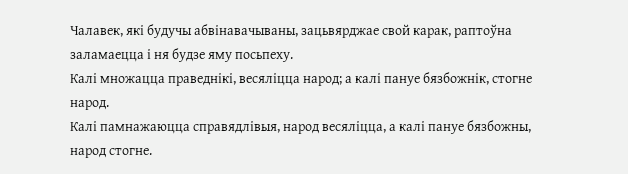Чалавек, які будучы абвінавачываны, зацьвярджае свой карак, раптоўна заламаецца і ня будзе яму посьпеху.
Калі множацца праведнікі, весяліцца народ; а калі пануе бязбожнік, стогне народ.
Калі памнажаюцца справядлівыя, народ весяліцца, а калі пануе бязбожны, народ стогне.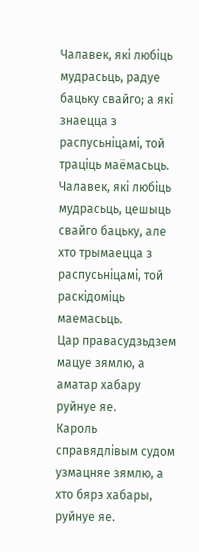Чалавек, які любіць мудрасьць, радуе бацьку свайго; а які знаецца з распусьніцамі, той траціць маёмасьць.
Чалавек, які любіць мудрасьць, цешыць свайго бацьку, але хто трымаецца з распусьніцамі, той раскідоміць маемасьць.
Цар правасудзьдзем мацуе зямлю, а аматар хабару руйнуе яе.
Кароль справядлівым судом узмацняе зямлю, а хто бярэ хабары, руйнуе яе.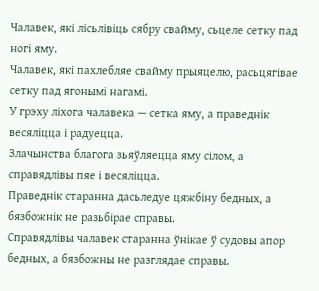Чалавек, які лісьлівіць сябру свайму, сьцеле сетку пад ногі яму.
Чалавек, які пахлебляе свайму прыяцелю, расьцягівае сетку пад ягонымі нагамі.
У грэху ліхога чалавека — сетка яму, а праведнік весяліцца і радуецца.
Злачынства благога зьяўляецца яму сілом, а справядлівы пяе і весяліцца.
Праведнік старанна дасьледуе цяжбіну бедных, а бязбожнік не разьбірае справы.
Справядлівы чалавек старанна ўнікае ў судовы апор бедных, а бязбожны не разглядае справы.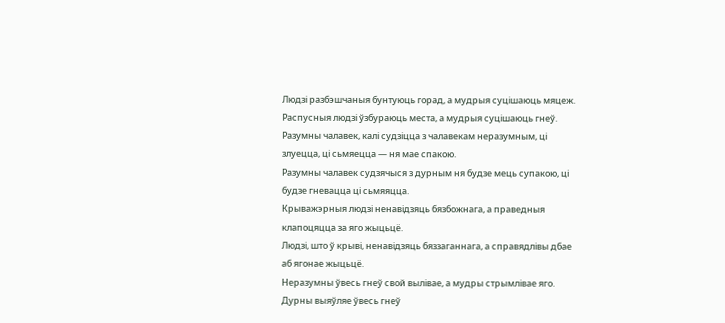Людзі разбэшчаныя бунтуюць горад, а мудрыя суцішаюць мяцеж.
Распусныя людзі ўзбураюць места, а мудрыя суцішаюць гнеў.
Разумны чалавек, калі судзіцца з чалавекам неразумным, ці злуецца, ці сьмяецца — ня мае спакою.
Разумны чалавек судзячыся з дурным ня будзе мець супакою, ці будзе гневацца ці сьмяяцца.
Крыважэрныя людзі ненавідзяць бязбожнага, а праведныя клапоцяцца за яго жыцьцё.
Людзі, што ў крыві, ненавідзяць бяззаганнага, а справядлівы дбае аб ягонае жыцьцё.
Неразумны ўвесь гнеў свой вылівае, а мудры стрымлівае яго.
Дурны выяўляе ўвесь гнеў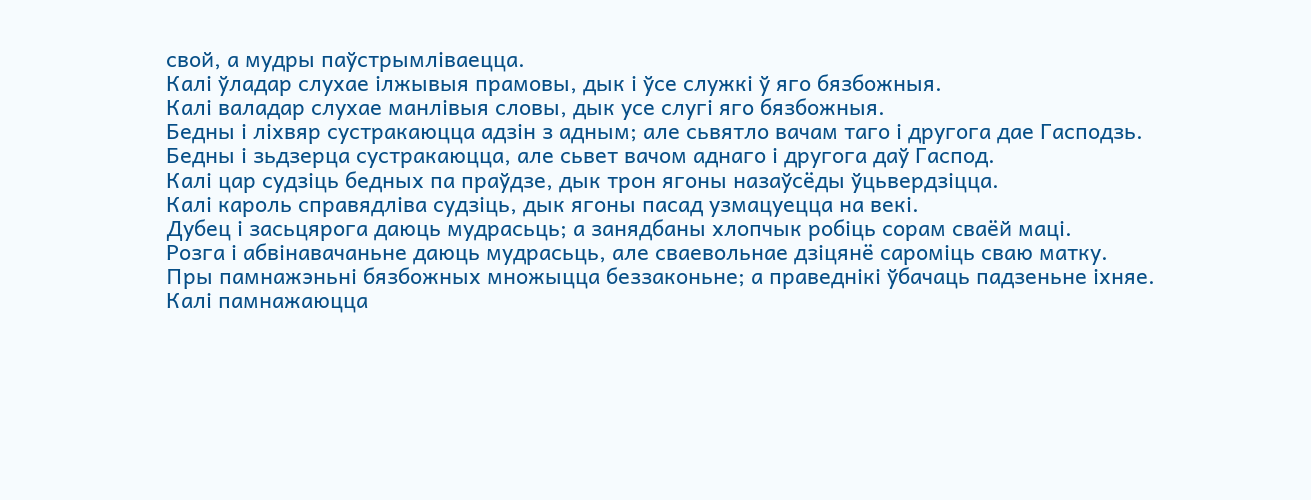свой, а мудры паўстрымліваецца.
Калі ўладар слухае ілжывыя прамовы, дык і ўсе служкі ў яго бязбожныя.
Калі валадар слухае манлівыя словы, дык усе слугі яго бязбожныя.
Бедны і ліхвяр сустракаюцца адзін з адным; але сьвятло вачам таго і другога дае Гасподзь.
Бедны і зьдзерца сустракаюцца, але сьвет вачом аднаго і другога даў Гаспод.
Калі цар судзіць бедных па праўдзе, дык трон ягоны назаўсёды ўцьвердзіцца.
Калі кароль справядліва судзіць, дык ягоны пасад узмацуецца на векі.
Дубец і засьцярога даюць мудрасьць; а занядбаны хлопчык робіць сорам сваёй маці.
Розга і абвінавачаньне даюць мудрасьць, але сваевольнае дзіцянё сароміць сваю матку.
Пры памнажэньні бязбожных множыцца беззаконьне; а праведнікі ўбачаць падзеньне іхняе.
Калі памнажаюцца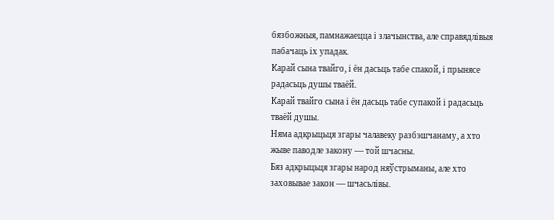бязбожныя, памнажаецца і злачынства, але справядлівыя пабачаць іх упадак.
Карай сына твайго, і ён дасьць табе спакой, і прынясе радасьць душы тваёй.
Карай твайго сына і ён дасьць табе супакой і радасьць тваёй душы.
Няма адкрыцьця згары чалавеку разбэшчанаму, а хто жыве паводле закону — той шчасны.
Бяз адкрыцьця згары народ няўстрыманы, але хто заховывае закон — шчасьлівы.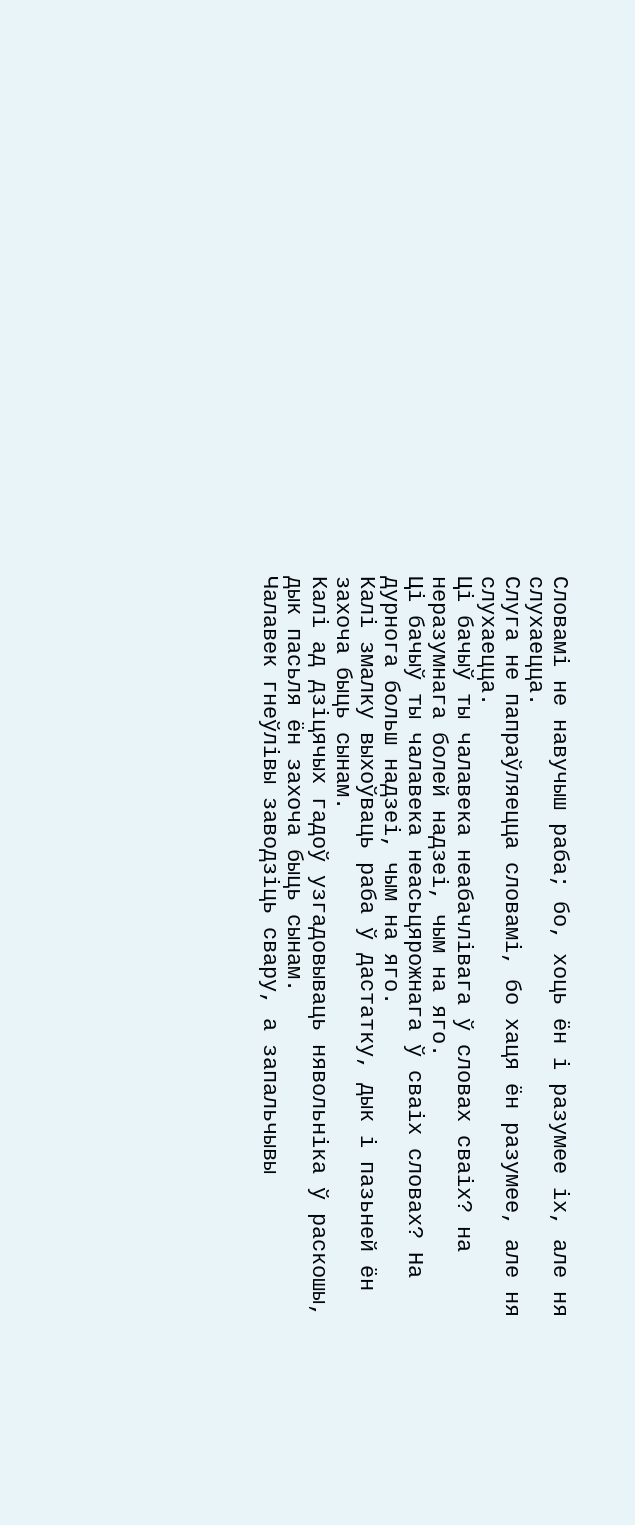Словамі не навучыш раба; бо, хоць ён і разумее іх, але ня слухаецца.
Слуга не папраўляецца словамі, бо хаця ён разумее, але ня слухаецца.
Ці бачыў ты чалавека неабачлівага ў словах сваіх? на неразумнага болей надзеі, чым на яго.
Ці бачыў ты чалавека неасьцярожнага ў сваіх словах? На дурнога больш надзеі, чым на яго.
Калі змалку выхоўваць раба ў дастатку, дык і пазьней ён захоча быць сынам.
Калі ад дзіцячых гадоў узгадовываць нявольніка ў раскошы, дык пасьля ён захоча быць сынам.
Чалавек гнеўлівы заводзіць свару, а запальчывы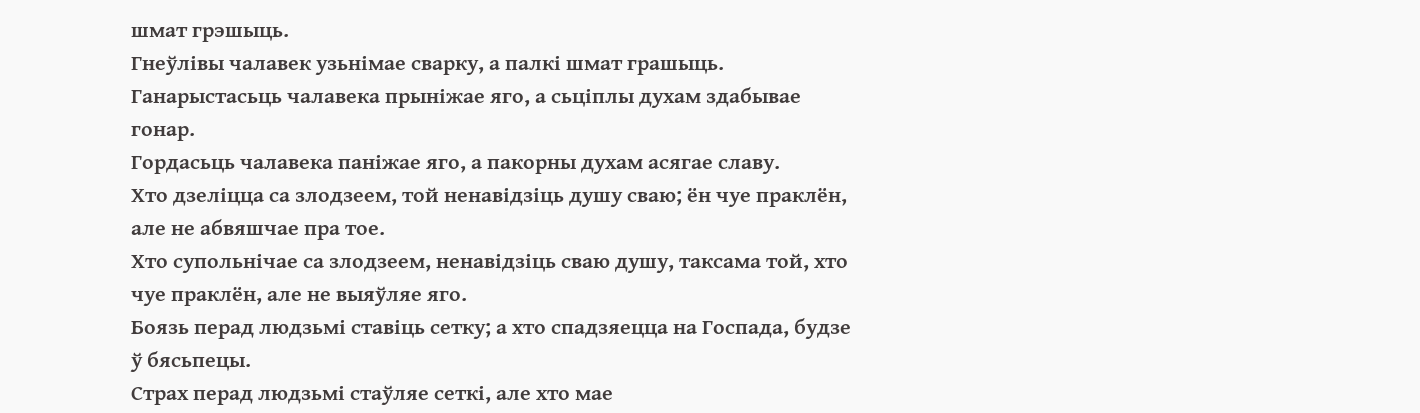шмат грэшыць.
Гнеўлівы чалавек узьнімае сварку, а палкі шмат грашыць.
Ганарыстасьць чалавека прыніжае яго, а сьціплы духам здабывае гонар.
Гордасьць чалавека паніжае яго, а пакорны духам асягае славу.
Хто дзеліцца са злодзеем, той ненавідзіць душу сваю; ён чуе праклён, але не абвяшчае пра тое.
Хто супольнічае са злодзеем, ненавідзіць сваю душу, таксама той, хто чуе праклён, але не выяўляе яго.
Боязь перад людзьмі ставіць сетку; а хто спадзяецца на Госпада, будзе ў бясьпецы.
Страх перад людзьмі стаўляе сеткі, але хто мае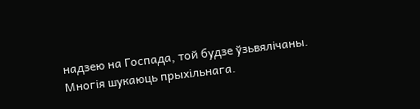надзею на Госпада, той будзе ўзьвялічаны.
Многія шукаюць прыхільнага.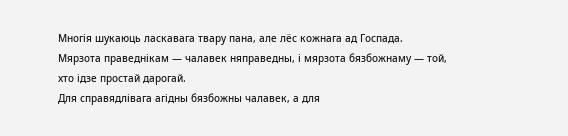Многія шукаюць ласкавага твару пана, але лёс кожнага ад Госпада.
Мярзота праведнікам — чалавек няправедны, і мярзота бязбожнаму — той, хто ідзе простай дарогай.
Для справядлівага агідны бязбожны чалавек, а для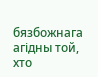бязбожнага агідны той, хто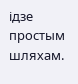ідзе простым шляхам.